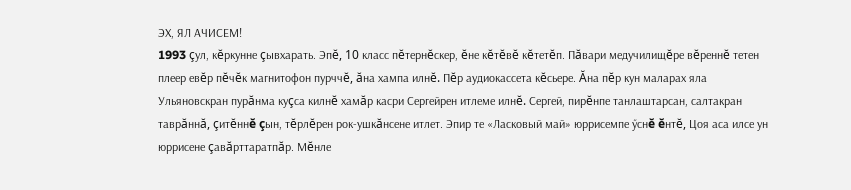ЭХ, ЯЛ АЧИСЕМ!
1993 çул, кĕркунне çывхарать. Эпĕ, 10 класс пĕтернĕскер, ĕне кĕтĕвĕ кĕтетĕп. Пăвари медучилищĕре вĕреннĕ тетен плеер евĕр пĕчĕк магнитофон пурччĕ, ăна хампа илнĕ. Пĕр аудиокассета кĕсьере. Ăна пĕр кун маларах яла Ульяновскран пурăнма куçса килнĕ хамăр касри Сергейрен итлеме илнĕ. Сергей, пирĕнпе танлаштарсан, салтакран таврăннă, çитĕннĕ çын, тĕрлĕрен рок-ушкăнсене итлет. Эпир те «Ласковый май» юррисемпе ӳснĕ ĕнтĕ, Цоя аса илсе ун юррисене çавăрттаратпăр. Мĕнле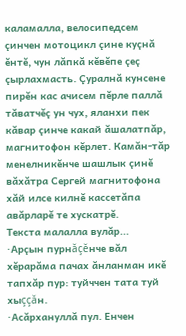каламалла, велосипедсем çинчен мотоцикл çине куçнă ĕнтĕ, чун лăпкă кĕвĕпе çеç çырлахмасть. Çуралнă кунсене пирĕн кас ачисем пĕрле паллă тăватчĕç ун чух, яланхи пек кăвар çинче какай ăшалатпăр, магнитофон кĕрлет. Камăн-тăр менелникĕнче шашлык çинĕ вăхăтра Сергей магнитофона хăй илсе килнĕ кассетăпа авăрларĕ те хускатрĕ.
Текста малалла вулăр...
·Арçын пурнăçĕнче вăл хĕрарăма пачах ăнланман икĕ тапхăр пур: туйччен тата туй хыççăн.
·Асăрхануллă пул. Енчен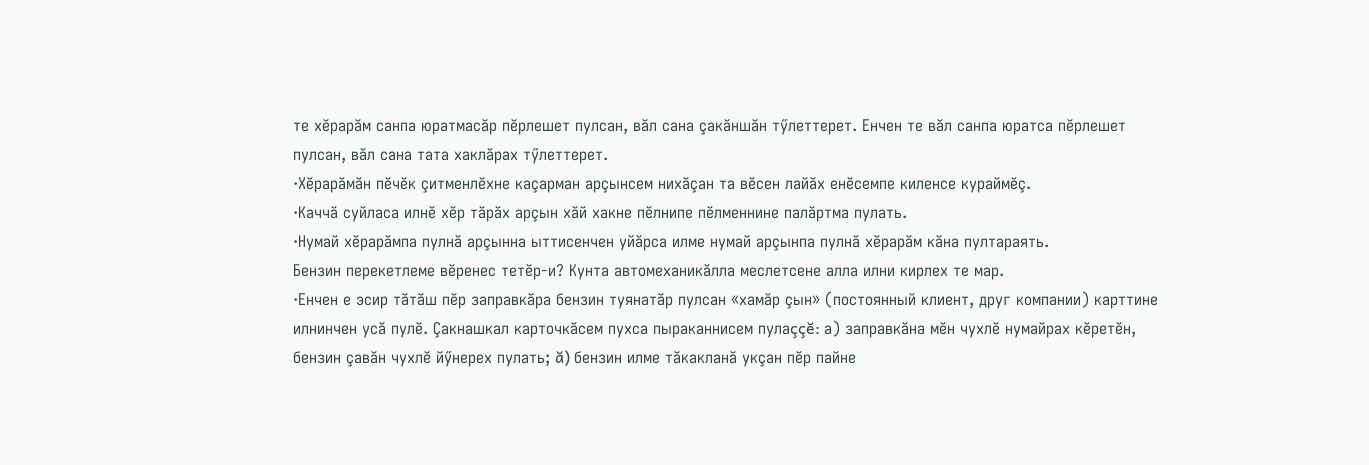те хĕрарăм санпа юратмасăр пĕрлешет пулсан, вăл сана çакăншăн тӳлеттерет. Енчен те вăл санпа юратса пĕрлешет пулсан, вăл сана тата хаклăрах тӳлеттерет.
·Хĕрарăмăн пĕчĕк çитменлĕхне каçарман арçынсем нихăçан та вĕсен лайăх енĕсемпе киленсе кураймĕç.
·Каччă суйласа илнĕ хĕр тăрăх арçын хăй хакне пĕлнипе пĕлменнине палăртма пулать.
·Нумай хĕрарăмпа пулнă арçынна ыттисенчен уйăрса илме нумай арçынпа пулнă хĕрарăм кăна пултараять.
Бензин перекетлеме вĕренес тетĕр-и? Кунта автомеханикăлла меслетсене алла илни кирлех те мар.
·Енчен е эсир тăтăш пĕр заправкăра бензин туянатăр пулсан «хамăр çын» (постоянный клиент, друг компании) карттине илнинчен усă пулĕ. Çакнашкал карточкăсем пухса пыраканнисем пулаççĕ: а) заправкăна мĕн чухлĕ нумайрах кĕретĕн, бензин çавăн чухлĕ йӳнерех пулать; ă) бензин илме тăкакланă укçан пĕр пайне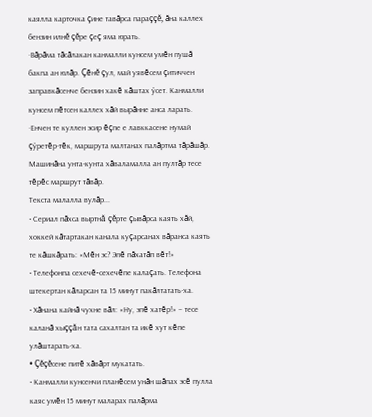каялла карточка çине тавăрса параççĕ, ăна каллех бензин илнĕ çĕре çеç яма юрать.
·Вăрăма тăсăлакан канмалли кунсем умĕн пушă бакпа ан юлăр. Çĕнĕ çул, май уявĕсем çитиччен заправкăсенче бензин хакĕ кăштах ӳсет. Канмалли кунсем пĕтсен каллех хăй вырăнне анса ларать.
·Енчен те куллен эсир ĕçпе е лавккасене нумай çӳретĕр-тĕк, маршрута малтанах палăртма тăрăшăр. Машинăна унта-кунта хăваламалла ан пултăр тесе тĕрĕс маршрут тăвăр.
Текста малалла вулăр...
• Сериал пăхса выртнă çĕрте çывăрса каять хăй, хоккей кăтартакан канала куçарсанах вăранса каять те кăшкăрать: «Мĕн эс? Эпĕ пăхатăп вĕт!»
• Телефонпа сехечĕ-сехечĕпе калаçать. Телефона штекертан кăларсан та 15 минут пакăлтатать-ха.
• Хăнана кайнă чухне вăл: «Ну, эпĕ хатĕр!» – тесе каланă хыççăн тата сахалтан та икĕ хут кĕпе улăштарать-ха.
• Çĕçĕсене питĕ хăвăрт мукатать.
• Канмалли кунсенчи планĕсем унăн шăпах эсĕ пулла каяс умĕн 15 минут маларах палăрма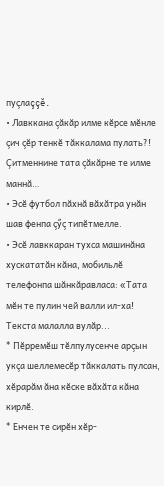пуçлаççĕ.
• Лавккана çăкăр илме кĕрсе мĕнле çич çĕр тенкĕ тăккалама пулать?! Çитменнине тата çăкăрне те илме маннă…
• Эсĕ футбол пăхнă вăхăтра унăн шав фенпа çӳç типĕтмелле.
• Эсĕ лавккаран тухса машинăна хускататăн кăна, мобильлĕ телефонпа шăнкăравласа: «Тата мĕн те пулин чей валли ил-ха!
Текста малалла вулăр...
* Пĕрремĕш тĕлпулусенче арçын укçа шеллемесĕр тăккалать пулсан, хĕрарăм ăна кĕске вăхăта кăна кирлĕ.
* Енчен те сирĕн хĕр-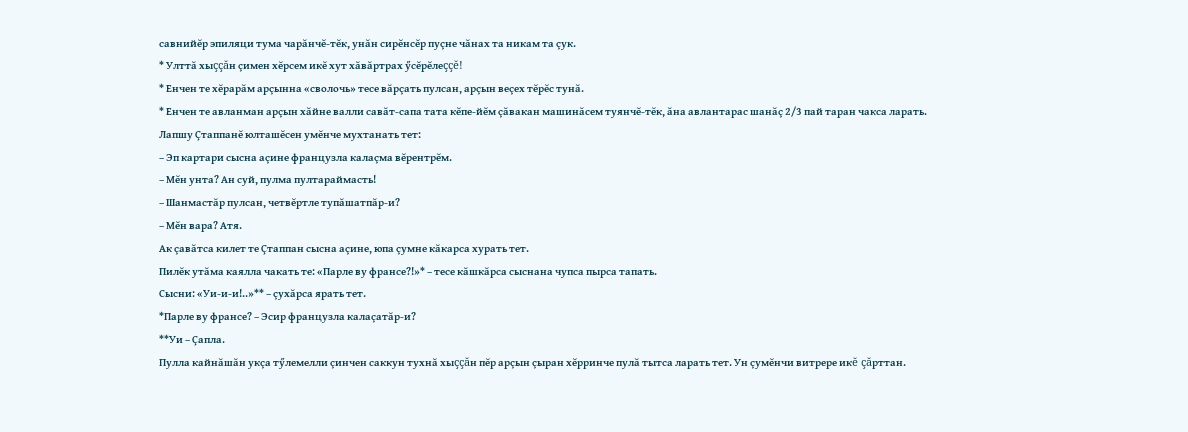савнийĕр эпиляци тума чарăнчĕ-тĕк, унăн сирĕнсĕр пуçне чăнах та никам та çук.
* Улттă хыççăн çимен хĕрсем икĕ хут хăвăртрах ӳсĕрĕлеççĕ!
* Енчен те хĕрарăм арçынна «сволочь» тесе вăрçать пулсан, арçын веçех тĕрĕс тунă.
* Енчен те авланман арçын хăйне валли савăт-сапа тата кĕпе-йĕм çăвакан машинăсем туянчĕ-тĕк, ăна авлантарас шанăç 2/3 пай таран чакса ларать.
Лапшу Çтаппанĕ юлташĕсен умĕнче мухтанать тет:
– Эп картари сысна аçине французла калаçма вĕрентрĕм.
– Мĕн унта? Ан суй, пулма пултараймасть!
– Шанмастăр пулсан, четвĕртле тупăшатпăр-и?
– Мĕн вара? Атя.
Ак çавăтса килет те Çтаппан сысна аçине, юпа çумне кăкарса хурать тет.
Пилĕк утăма каялла чакать те: «Парле ву франсе?!»* – тесе кăшкăрса сыснана чупса пырса тапать.
Сысни: «Уи-и-и!..»** – çухăрса ярать тет.
*Парле ву франсе? – Эсир французла калаçатăр-и?
**Уи – Çапла.
Пулла кайнăшăн укçа тӳлемелли çинчен саккун тухнă хыççăн пĕр арçын çыран хĕрринче пулă тытса ларать тет. Ун çумĕнчи витрере икĕ çăрттан.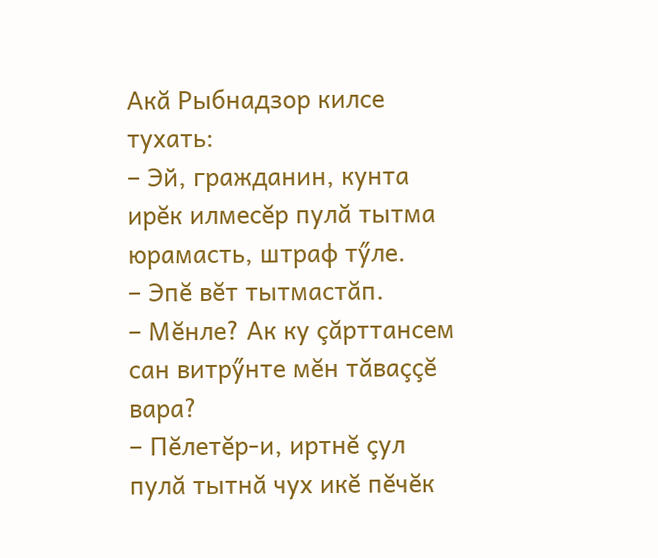Акă Рыбнадзор килсе тухать:
– Эй, гражданин, кунта ирĕк илмесĕр пулă тытма юрамасть, штраф тӳле.
– Эпĕ вĕт тытмастăп.
– Мĕнле? Ак ку çăрттансем сан витрӳнте мĕн тăваççĕ вара?
– Пĕлетĕр-и, иртнĕ çул пулă тытнă чух икĕ пĕчĕк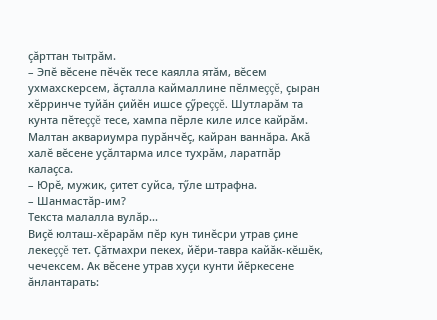çăрттан тытрăм.
– Эпĕ вĕсене пĕчĕк тесе каялла ятăм, вĕсем ухмахскерсем, ăçталла каймаллине пĕлмеççĕ, çыран хĕрринче туйăн çийĕн ишсе çӳреççĕ. Шутларăм та кунта пĕтеççĕ тесе, хампа пĕрле киле илсе кайрăм. Малтан аквариумра пурăнчĕç, кайран ваннăра. Акă халĕ вĕсене уçăлтарма илсе тухрăм, ларатпăр калаçса.
– Юрĕ, мужик, çитет суйса, тӳле штрафна.
– Шанмастăр-им?
Текста малалла вулăр...
Виçĕ юлташ-хĕрарăм пĕр кун тинĕсри утрав çине лекеççĕ тет. Çăтмахри пекех, йĕри-тавра кайăк-кĕшĕк, чечексем. Ак вĕсене утрав хуçи кунти йĕркесене ăнлантарать: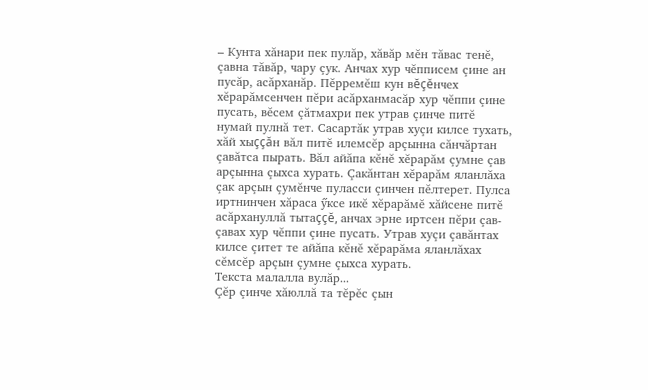– Кунта хăнари пек пулăр, хăвăр мĕн тăвас тенĕ, çавна тăвăр, чару çук. Анчах хур чĕпписем çине ан пусăр, асăрханăр. Пĕрремĕш кун вĕçĕнчех хĕрарăмсенчен пĕри асăрханмасăр хур чĕппи çине пусать, вĕсем çăтмахри пек утрав çинче питĕ нумай пулнă тет. Сасартăк утрав хуçи килсе тухать, хăй хыççăн вăл питĕ илемсĕр арçынна сăнчăртан çавăтса пырать. Вăл айăпа кĕнĕ хĕрарăм çумне çав арçынна çыхса хурать. Çакăнтан хĕрарăм яланлăха çак арçын çумĕнче пуласси çинчен пĕлтерет. Пулса иртнинчен хăраса ӳксе икĕ хĕрарăмĕ хăйсене питĕ асăрхануллă тытаççĕ, анчах эрне иртсен пĕри çав-çавах хур чĕппи çине пусать. Утрав хуçи çавăнтах килсе çитет те айăпа кĕнĕ хĕрарăма яланлăхах сĕмсĕр арçын çумне çыхса хурать.
Текста малалла вулăр...
Çĕр çинче хăюллă та тĕрĕс çын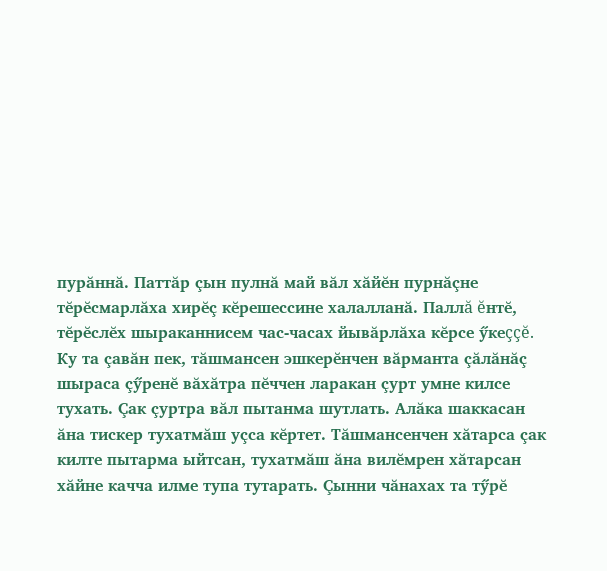пурăннă. Паттăр çын пулнă май вăл хăйĕн пурнăçне тĕрĕсмарлăха хирĕç кĕрешессине халалланă. Паллă ĕнтĕ, тĕрĕслĕх шыраканнисем час-часах йывăрлăха кĕрсе ӳкеççĕ. Ку та çавăн пек, тăшмансен эшкерĕнчен вăрманта çăлăнăç шыраса çӳренĕ вăхăтра пĕччен ларакан çурт умне килсе тухать. Çак çуртра вăл пытанма шутлать. Алăка шаккасан ăна тискер тухатмăш уçса кĕртет. Тăшмансенчен хăтарса çак килте пытарма ыйтсан, тухатмăш ăна вилĕмрен хăтарсан хăйне качча илме тупа тутарать. Çынни чăнахах та тӳрĕ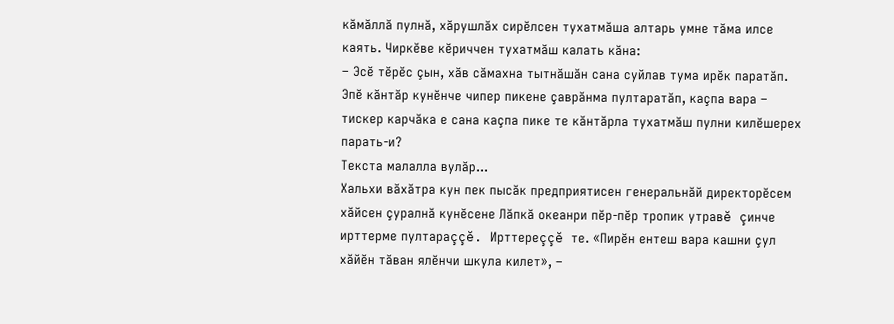кăмăллă пулнă, хăрушлăх сирĕлсен тухатмăша алтарь умне тăма илсе каять. Чиркĕве кĕриччен тухатмăш калать кăна:
– Эсĕ тĕрĕс çын, хăв сăмахна тытнăшăн сана суйлав тума ирĕк паратăп. Эпĕ кăнтăр кунĕнче чипер пикене çаврăнма пултаратăп, каçпа вара – тискер карчăка е сана каçпа пике те кăнтăрла тухатмăш пулни килĕшерех парать-и?
Текста малалла вулăр...
Хальхи вăхăтра кун пек пысăк предприятисен генеральнăй директорĕсем хăйсен çуралнă кунĕсене Лăпкă океанри пĕр-пĕр тропик утравĕ çинче ирттерме пултараççĕ. Ирттереççĕ те. «Пирĕн ентеш вара кашни çул хăйĕн тăван ялĕнчи шкула килет», –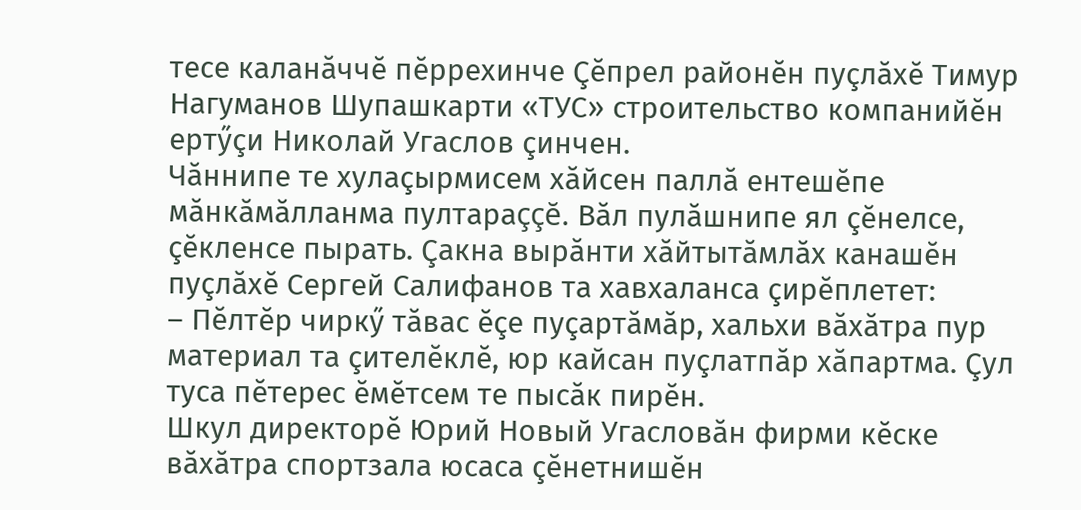тесе каланăччĕ пĕррехинче Çĕпрел районĕн пуçлăхĕ Тимур Нагуманов Шупашкарти «ТУС» строительство компанийĕн ертӳçи Николай Угаслов çинчен.
Чăннипе те хулаçырмисем хăйсен паллă ентешĕпе мăнкăмăлланма пултараççĕ. Вăл пулăшнипе ял çĕнелсе, çĕкленсе пырать. Çакна вырăнти хăйтытăмлăх канашĕн пуçлăхĕ Сергей Салифанов та хавхаланса çирĕплетет:
– Пĕлтĕр чиркӳ тăвас ĕçе пуçартăмăр, хальхи вăхăтра пур материал та çителĕклĕ, юр кайсан пуçлатпăр хăпартма. Çул туса пĕтерес ĕмĕтсем те пысăк пирĕн.
Шкул директорĕ Юрий Новый Угасловăн фирми кĕске вăхăтра спортзала юсаса çĕнетнишĕн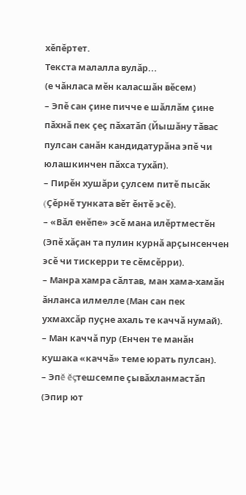хĕпĕртет.
Текста малалла вулăр...
(е чăнласа мĕн каласшăн вĕсем)
– Эпĕ сан çине пичче е шăллăм çине пăхнă пек çеç пăхатăп (Йышăну тăвас пулсан санăн кандидатурăна эпĕ чи юлашкинчен пăхса тухăп).
– Пирĕн хушăри çулсем питĕ пысăк (Çĕрнĕ тунката вĕт ĕнтĕ эсĕ).
– «Вăл енĕпе» эсĕ мана илĕртместĕн (Эпĕ хăçан та пулин курнă арçынсенчен эсĕ чи тискерри те сĕмсĕрри).
– Манра хамра сăлтав, ман хама-хамăн ăнланса илмелле (Ман сан пек ухмахсăр пуçне ахаль те каччă нумай).
– Ман каччă пур (Енчен те манăн кушака «каччă» теме юрать пулсан).
– Эпĕ ĕçтешсемпе çывăхланмастăп (Эпир ют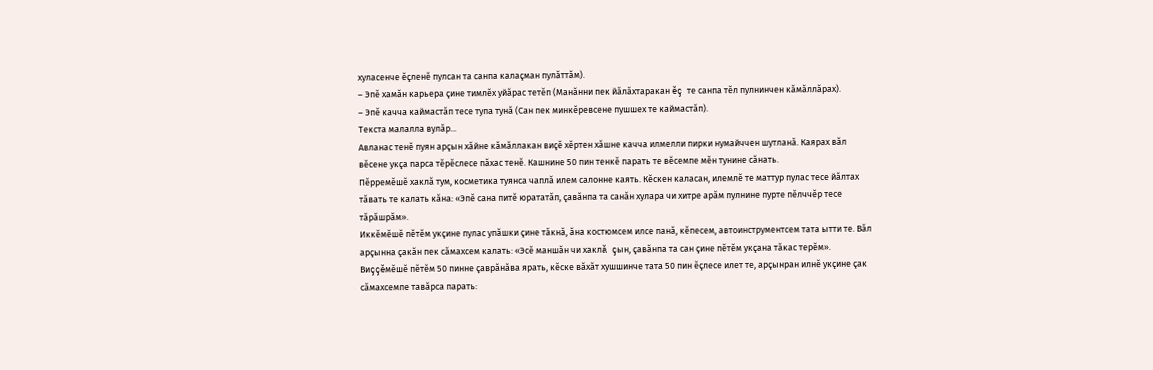хуласенче ĕçленĕ пулсан та санпа калаçман пулăттăм).
– Эпĕ хамăн карьера çине тимлĕх уйăрас тетĕп (Манăнни пек йăлăхтаракан ĕç те санпа тĕл пулнинчен кăмăллăрах).
– Эпĕ качча каймастăп тесе тупа тунă (Сан пек минкĕревсене пушшех те каймастăп).
Текста малалла вулăр...
Авланас тенĕ пуян арçын хăйне кăмăллакан виçĕ хĕртен хăшне качча илмелли пирки нумайччен шутланă. Каярах вăл вĕсене укçа парса тĕрĕслесе пăхас тенĕ. Кашнине 50 пин тенкĕ парать те вĕсемпе мĕн тунине сăнать.
Пĕрремĕшĕ хаклă тум, косметика туянса чаплă илем салонне каять. Кĕскен каласан, илемлĕ те маттур пулас тесе йăлтах тăвать те калать кăна: «Эпĕ сана питĕ юрататăп, çавăнпа та санăн хулара чи хитре арăм пулнине пурте пĕлччĕр тесе тăрăшрăм».
Иккĕмĕшĕ пĕтĕм укçине пулас упăшки çине тăкнă, ăна костюмсем илсе панă, кĕпесем, автоинструментсем тата ытти те. Вăл арçынна çакăн пек сăмахсем калать: «Эсĕ маншăн чи хаклă çын, çавăнпа та сан çине пĕтĕм укçана тăкас терĕм».
Виççĕмĕшĕ пĕтĕм 50 пинне çаврăнăва ярать, кĕске вăхăт хушшинче тата 50 пин ĕçлесе илет те, арçынран илнĕ укçине çак сăмахсемпе тавăрса парать: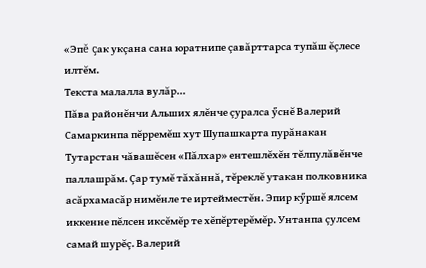«Эпĕ çак укçана сана юратнипе çавăрттарса тупăш ĕçлесе илтĕм.
Текста малалла вулăр...
Пăва районĕнчи Альших ялĕнче çуралса ӳснĕ Валерий Самаркинпа пĕрремĕш хут Шупашкарта пурăнакан Тутарстан чăвашĕсен «Пăлхар» ентешлĕхĕн тĕлпулăвĕнче паллашрăм. Çар тумĕ тăхăннă, тĕреклĕ утакан полковника асăрхамасăр нимĕнле те иртейместĕн. Эпир кӳршĕ ялсем иккенне пĕлсен иксĕмĕр те хĕпĕртерĕмĕр. Унтанпа çулсем самай шурĕç. Валерий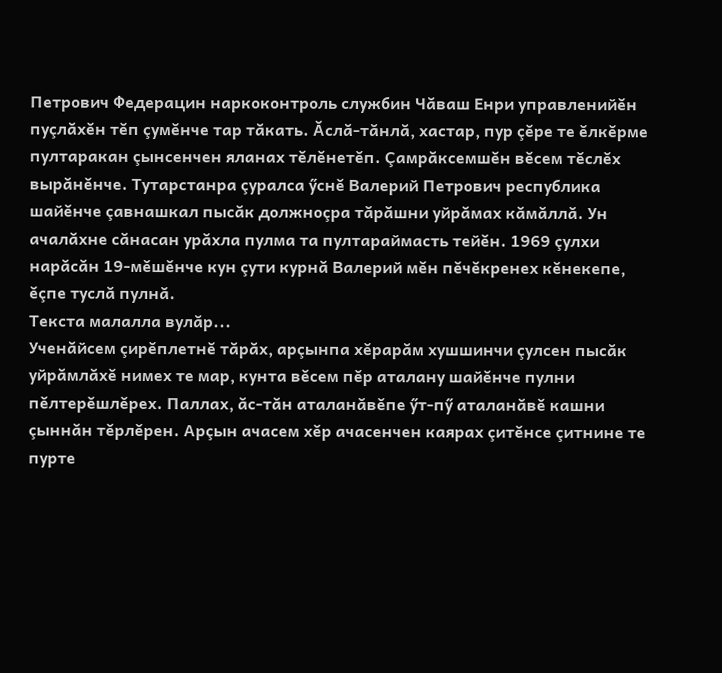Петрович Федерацин наркоконтроль службин Чăваш Енри управленийĕн пуçлăхĕн тĕп çумĕнче тар тăкать. Ăслă-тăнлă, хастар, пур çĕре те ĕлкĕрме пултаракан çынсенчен яланах тĕлĕнетĕп. Çамрăксемшĕн вĕсем тĕслĕх вырăнĕнче. Тутарстанра çуралса ӳснĕ Валерий Петрович республика шайĕнче çавнашкал пысăк должноçра тăрăшни уйрăмах кăмăллă. Ун ачалăхне сăнасан урăхла пулма та пултараймасть тейĕн. 1969 çулхи нарăсăн 19-мĕшĕнче кун çути курнă Валерий мĕн пĕчĕкренех кĕнекепе, ĕçпе туслă пулнă.
Текста малалла вулăр...
Ученăйсем çирĕплетнĕ тăрăх, арçынпа хĕрарăм хушшинчи çулсен пысăк уйрăмлăхĕ нимех те мар, кунта вĕсем пĕр аталану шайĕнче пулни пĕлтерĕшлĕрех. Паллах, ăс-тăн аталанăвĕпе ӳт-пӳ аталанăвĕ кашни çыннăн тĕрлĕрен. Арçын ачасем хĕр ачасенчен каярах çитĕнсе çитнине те пурте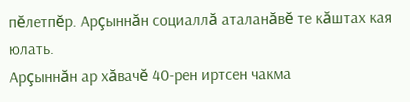пĕлетпĕр. Арçыннăн социаллă аталанăвĕ те кăштах кая юлать.
Арçыннăн ар хăвачĕ 40-рен иртсен чакма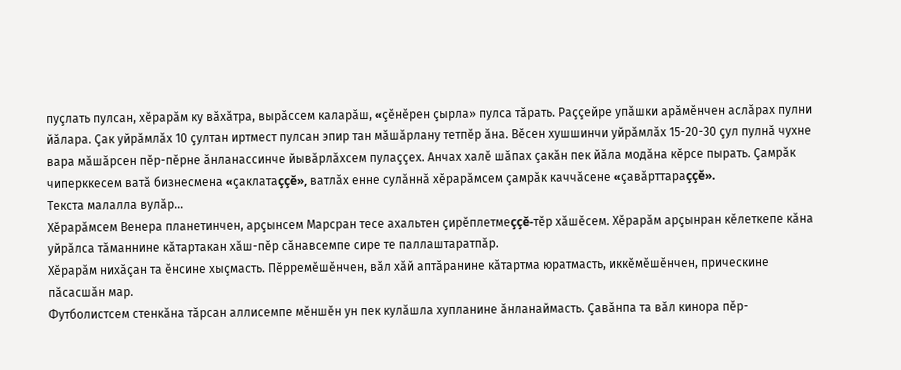пуçлать пулсан, хĕрарăм ку вăхăтра, вырăссем каларăш, «çĕнĕрен çырла» пулса тăрать. Раççейре упăшки арăмĕнчен аслăрах пулни йăлара. Çак уйрăмлăх 10 çултан иртмест пулсан эпир тан мăшăрлану тетпĕр ăна. Вĕсен хушшинчи уйрăмлăх 15-20-30 çул пулнă чухне вара мăшăрсен пĕр-пĕрне ăнланассинче йывăрлăхсем пулаççех. Анчах халĕ шăпах çакăн пек йăла модăна кĕрсе пырать. Çамрăк чиперккесем ватă бизнесмена «çаклатаççĕ», ватлăх енне сулăннă хĕрарăмсем çамрăк каччăсене «çавăрттараççĕ».
Текста малалла вулăр...
Хĕрарăмсем Венера планетинчен, арçынсем Марсран тесе ахальтен çирĕплетмеççĕ-тĕр хăшĕсем. Хĕрарăм арçынран кĕлеткепе кăна уйрăлса тăманнине кăтартакан хăш-пĕр сăнавсемпе сире те паллаштаратпăр.
Хĕрарăм нихăçан та ĕнсине хыçмасть. Пĕрремĕшĕнчен, вăл хăй аптăранине кăтартма юратмасть, иккĕмĕшĕнчен, прическине пăсасшăн мар.
Футболистсем стенкăна тăрсан аллисемпе мĕншĕн ун пек кулăшла хупланине ăнланаймасть. Çавăнпа та вăл кинора пĕр-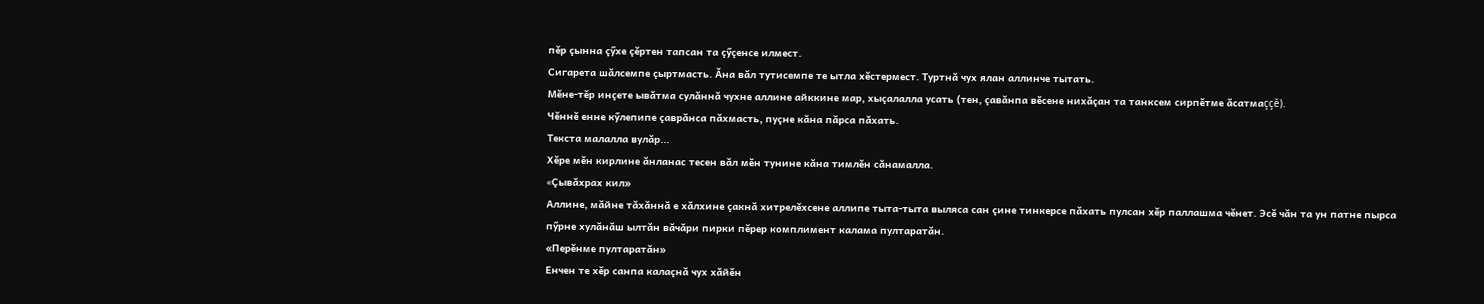пĕр çынна çӳхе çĕртен тапсан та çӳçенсе илмест.
Сигарета шăлсемпе çыртмасть. Ăна вăл тутисемпе те ытла хĕстермест. Туртнă чух ялан аллинче тытать.
Мĕне-тĕр инçете ывăтма сулăннă чухне аллине айккине мар, хыçалалла усать (тен, çавăнпа вĕсене нихăçан та танксем сирпĕтме ăсатмаççĕ).
Чĕннĕ енне кӳлепипе çаврăнса пăхмасть, пуçне кăна пăрса пăхать.
Текста малалла вулăр...
Хĕре мĕн кирлине ăнланас тесен вăл мĕн тунине кăна тимлĕн сăнамалла.
«Çывăхрах кил»
Аллине, мăйне тăхăннă е хăлхине çакнă хитрелĕхсене аллипе тыта-тыта выляса сан çине тинкерсе пăхать пулсан хĕр паллашма чĕнет. Эсĕ чăн та ун патне пырса пӳрне хулăнăш ылтăн вăчăри пирки пĕрер комплимент калама пултаратăн.
«Перĕнме пултаратăн»
Енчен те хĕр санпа калаçнă чух хăйĕн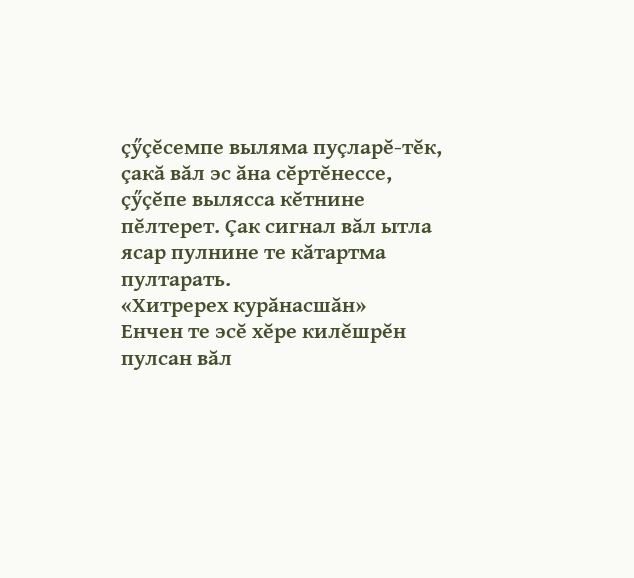çӳçĕсемпе выляма пуçларĕ-тĕк, çакă вăл эс ăна сĕртĕнессе, çӳçĕпе вылясса кĕтнине пĕлтерет. Çак сигнал вăл ытла ясар пулнине те кăтартма пултарать.
«Хитререх курăнасшăн»
Енчен те эсĕ хĕре килĕшрĕн пулсан вăл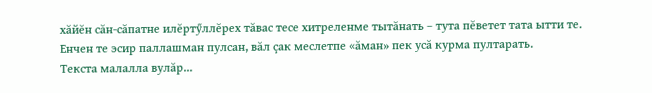хăйĕн сăн-сăпатне илĕртӳллĕрех тăвас тесе хитреленме тытăнать – тута пĕветет тата ытти те. Енчен те эсир паллашман пулсан, вăл çак меслетпе «ăман» пек усă курма пултарать.
Текста малалла вулăр...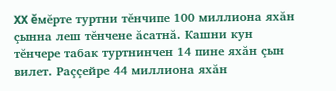XX ĕмĕрте туртни тĕнчипе 100 миллиона яхăн çынна леш тĕнчене ăсатнă. Кашни кун тĕнчере табак туртнинчен 14 пине яхăн çын вилет. Раççейре 44 миллиона яхăн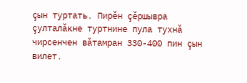çын туртать. Пирĕн çĕршывра çулталăкне туртнине пула тухнă чирсенчен вăтамран 330-400 пин çын вилет.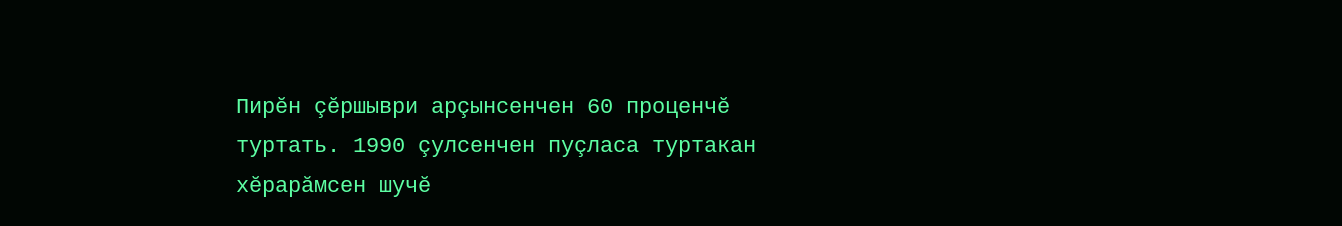Пирĕн çĕршыври арçынсенчен 60 проценчĕ туртать. 1990 çулсенчен пуçласа туртакан хĕрарăмсен шучĕ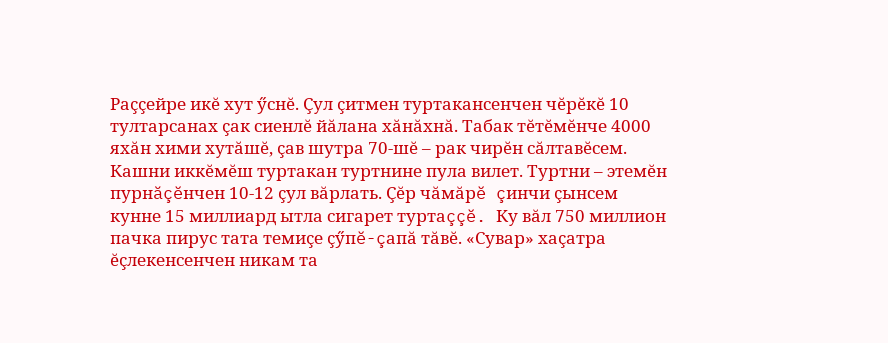Раççейре икĕ хут ӳснĕ. Çул çитмен туртакансенчен чĕрĕкĕ 10 тултарсанах çак сиенлĕ йăлана хăнăхнă. Табак тĕтĕмĕнче 4000 яхăн хими хутăшĕ, çав шутра 70-шĕ – рак чирĕн сăлтавĕсем. Кашни иккĕмĕш туртакан туртнине пула вилет. Туртни – этемĕн пурнăçĕнчен 10-12 çул вăрлать. Çĕр чăмăрĕ çинчи çынсем кунне 15 миллиард ытла сигарет туртаççĕ. Ку вăл 750 миллион пачка пирус тата темиçе çӳпĕ-çапă тăвĕ. «Сувар» хаçатра ĕçлекенсенчен никам та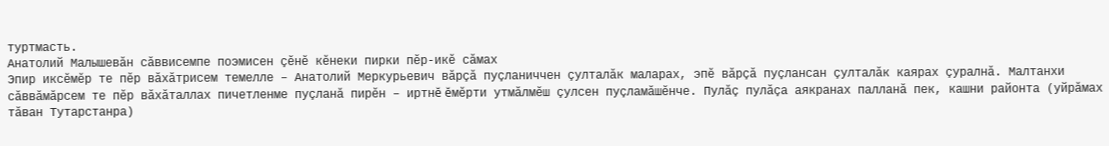туртмасть.
Анатолий Малышевăн сăввисемпе поэмисен çĕнĕ кĕнеки пирки пĕр-икĕ сăмах
Эпир иксĕмĕр те пĕр вăхăтрисем темелле – Анатолий Меркурьевич вăрçă пуçланиччен çулталăк маларах, эпĕ вăрçă пуçлансан çулталăк каярах çуралнă. Малтанхи сăввăмăрсем те пĕр вăхăталлах пичетленме пуçланă пирĕн – иртнĕ ĕмĕрти утмăлмĕш çулсен пуçламăшĕнче. Пулăç пулăçа аякранах палланă пек, кашни районта (уйрăмах тăван Тутарстанра)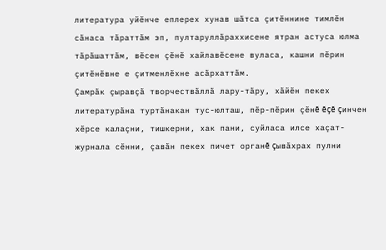литература уйĕнче еплерех хунав шăтса çитĕннине тимлĕн сăнаса тăраттăм эп, пултаруллăраххисене ятран астуса юлма тăрăшаттăм, вĕсен çĕнĕ хайлавĕсене вуласа, кашни пĕрин çитĕнĕвне е çитменлĕхне асăрхаттăм.
Çамрăк çыравçă творчествăллă лару-тăру, хăйĕн пекех литературăна туртăнакан тус-юлташ, пĕр-пĕрин çĕнĕ ĕçĕ çинчен хĕрсе калаçни, тишкерни, хак пани, суйласа илсе хаçат-журнала сĕнни, çавăн пекех пичет органĕ çывăхрах пулни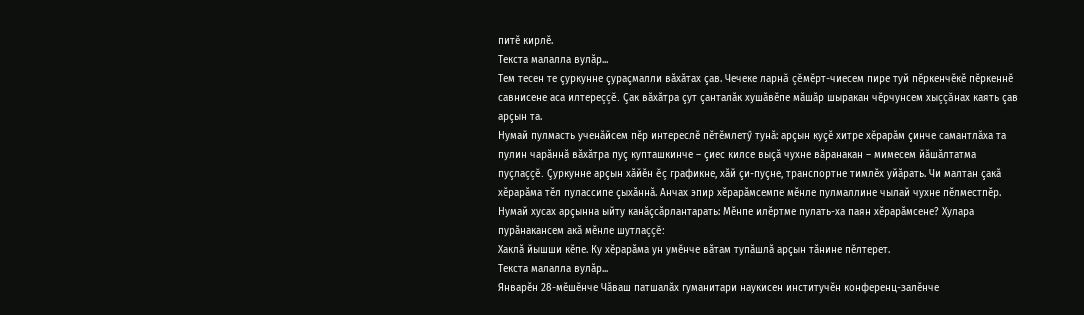питĕ кирлĕ.
Текста малалла вулăр...
Тем тесен те çуркунне çураçмалли вăхăтах çав. Чечеке ларнă çĕмĕрт-чиесем пире туй пĕркенчĕкĕ пĕркеннĕ савнисене аса илтереççĕ. Çак вăхăтра çут çанталăк хушăвĕпе мăшăр шыракан чĕрчунсем хыççăнах каять çав арçын та.
Нумай пулмасть ученăйсем пĕр интереслĕ пĕтĕмлетӳ тунă: арçын куçĕ хитре хĕрарăм çинче самантлăха та пулин чарăннă вăхăтра пуç купташкинче – çиес килсе выçă чухне вăранакан – мимесем йăшăлтатма пуçлаççĕ. Çуркунне арçын хăйĕн ĕç графикне, хăй çи-пуçне, транспортне тимлĕх уйăрать. Чи малтан çакă хĕрарăма тĕл пулассипе çыхăннă. Анчах эпир хĕрарăмсемпе мĕнле пулмаллине чылай чухне пĕлместпĕр. Нумай хусах арçынна ыйту канăçсăрлантарать: Мĕнпе илĕртме пулать-ха паян хĕрарăмсене? Хулара пурăнакансем акă мĕнле шутлаççĕ:
Хаклă йышши кĕпе. Ку хĕрарăма ун умĕнче вăтам тупăшлă арçын тăнине пĕлтерет.
Текста малалла вулăр...
Январĕн 28-мĕшĕнче Чăваш патшалăх гуманитари наукисен институчĕн конференц-залĕнче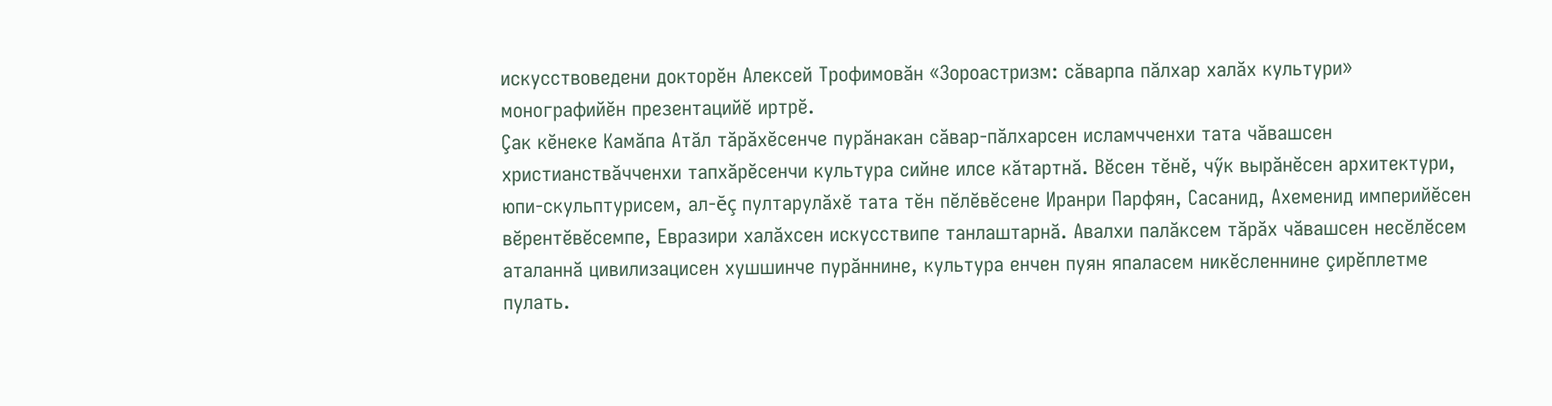искусствоведени докторĕн Алексей Трофимовăн «Зороастризм: сăварпа пăлхар халăх культури» монографийĕн презентацийĕ иртрĕ.
Çак кĕнеке Камăпа Атăл тăрăхĕсенче пурăнакан сăвар-пăлхарсен исламчченхи тата чăвашсен христианствăчченхи тапхăрĕсенчи культура сийне илсе кăтартнă. Вĕсен тĕнĕ, чӳк вырăнĕсен архитектури, юпи-скульптурисем, ал-ĕç пултарулăхĕ тата тĕн пĕлĕвĕсене Иранри Парфян, Сасанид, Ахеменид империйĕсен вĕрентĕвĕсемпе, Евразири халăхсен искусствипе танлаштарнă. Авалхи палăксем тăрăх чăвашсен несĕлĕсем аталаннă цивилизацисен хушшинче пурăннине, культура енчен пуян япаласем никĕсленнине çирĕплетме пулать.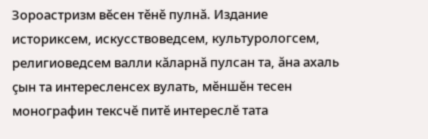Зороастризм вĕсен тĕнĕ пулнă. Издание историксем, искусствоведсем, культурологсем, религиоведсем валли кăларнă пулсан та, ăна ахаль çын та интересленсех вулать, мĕншĕн тесен монографин тексчĕ питĕ интереслĕ тата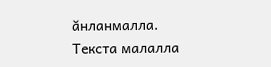ăнланмалла.
Текста малалла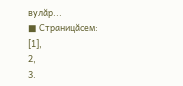вулăр...
■ Страницăсем:
[1],
2,
3.